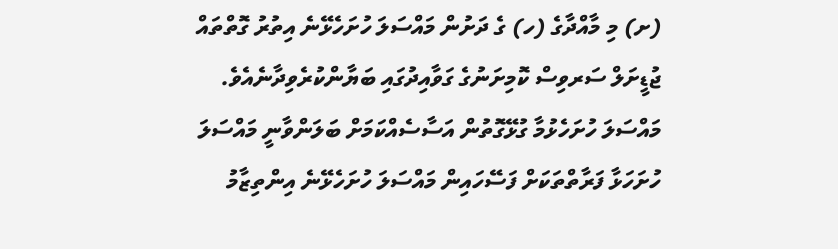(ށ) މި މާއްދާގެ (ހ) ގެ ދަށުން މައްސަލަ ހުށަހެޅޭނެ އިތުރު ގޮތްތައް ޖުޑީށަލް ސަރވިސް ކޮމިށަނުގެ ގަވާއިދުގައި ބަޔާންކުރެވިދާނެއެވެ. މައްސަލަ ހުށަހެޅުމާ ގުޅޭގޮތުން އަސާސެއްކަމަށް ބަލަންވާނީ މައްސަލަ ހުށަހަޅާ ފަރާތްތަކަށް ފަސޭހައިން މައްސަލަ ހުށަހެޅޭނެ އިންތިޒާމު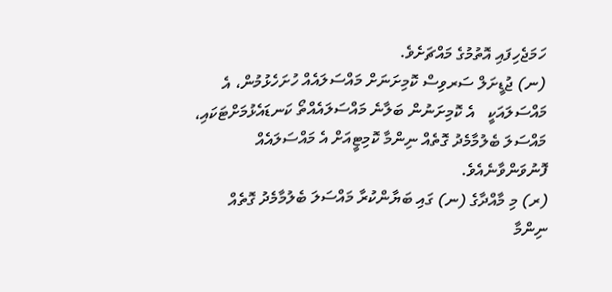ހަމަޖެހިފައި އޮތުމުގެ މައްޗަށެވެ.
(ނ) ޖުޑީށަލް ސަރވިސް ކޮމިށަނަށް މައްސަލައެއް ހުށަހެޅުމުން، އެ މައްސަލައަކީ   އެ ކޮމިށަނުން ބަލާނެ މައްސަލައެއްތޯ ކަނޑައެޅުމަށްޓަކައި، މައްސަލަ ބެލުމާމެދު ގޮތެއް ނިންމާ ކޮމިޓީއަށް އެ މައްސަލައެއް ފޮނުވަންވާނެއެވެ.
(ރ) މި މާއްދާގެ (ނ) ގައި ބަޔާންކުރާ މައްސަލަ ބެލުމާމެދު ގޮތެއް ނިންމާ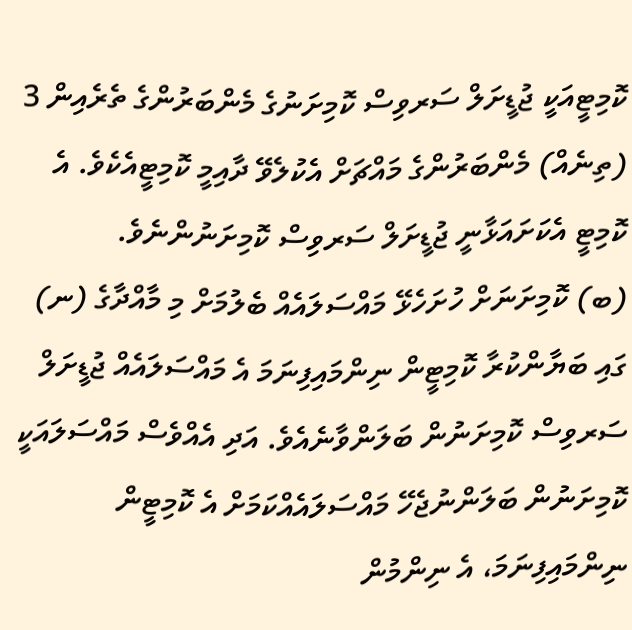ކޮމިޓީއަކީ ޖުޑީށަލް ސަރވިސް ކޮމިށަނުގެ މެންބަރުންގެ ތެރެއިން 3 (ތިނެއް) މެންބަރުންގެ މައްޗަށް އެކުލެވޭ ދާއިމީ ކޮމިޓީއެކެވެ. އެ ކޮމިޓީ އެކަށައަޅާނީ ޖުޑީށަލް ސަރވިސް ކޮމިށަނުންނެވެ.
(ބ) ކޮމިށަނަށް ހުށަހެޅޭ މައްސަލައެއް ބެލުމަށް މި މާއްދާގެ (ނ) ގައި ބަޔާންކުރާ ކޮމިޓީން ނިންމައިފިނަމަ އެ މައްސަލައެއް ޖުޑީށަލް ސަރވިސް ކޮމިށަނުން ބަލަންވާނެއެވެ. އަދި އެއްވެސް މައްސަލައަކީ ކޮމިށަނުން ބަލަންނުޖެހޭ މައްސަލައެއްކަމަށް އެ ކޮމިޓީން ނިންމައިފިނަމަ، އެ ނިންމުން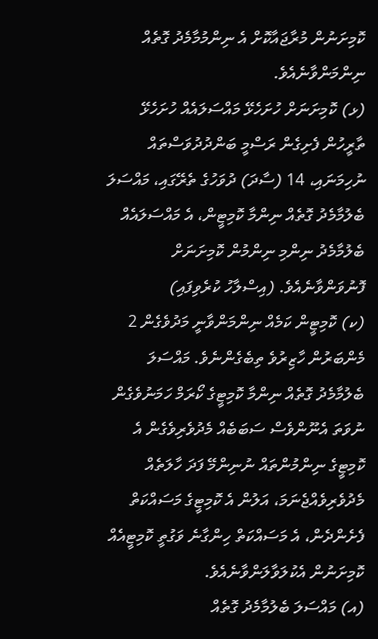ކޮމިށަނުން މުރާޖައާކޮށް އެ ނިންމުމާމެދު ގޮތެއް ނިންމަންވާނެއެވެ.
(ޅ) ކޮމިށަނަށް ހުށަހެޅޭ މައްސަލައެއް ހުށަހެޅޭ ތާރީހުން ފެށިގެން ރަސްމީ ބަންދުދުވަސްތައް ނުހިމަނައި، 14 (ސާދަ) ދުވަހުގެ ތެރޭގައި، މައްސަލަ ބެލުމާމެދު ގޮތެއް ނިންމާ ކޮމިޓީން، އެ މައްސަލައެއް ބެލުމާމެދު ނިންމި ނިންމުން ކޮމިށަނަށް ފޮނުވަންވާނެއެވެ. (އިސްލާހު ކުރެވިފައި)
(ކ) ކޮމިޓީން ކަމެއް ނިންމަންވާނީ މަދުވެގެން 2 މެންބަރުން ހާޒިރުވެ ތިބެގެންނެވެ. މައްސަލަ ބެލުމާމެދު ގޮތެއް ނިންމާ ކޮމިޓީގެ ކޯރަމް ހަމަނުވެގެން ނުވަތަ އެނޫންވެސް ސަބަބެއް މެދުވެރިވެގެން އެ ކޮމިޓީގެ ނިންމުންތައް ނުނިންމޭ ފަދަ ހާލަތެއް މެދުވެރިވެއްޖެނަމަ، އަލުން އެ ކޮމިޓީގެ މަސައްކަތް ފެށެންދެން، އެ މަސައްކަތް ހިންގާނެ ވަގުތީ ކޮމިޓީއެއް ކޮމިށަނުން އެކުލަވާލަންވާނެއެވެ.
(އ) މައްސަލަ ބެލުމާމެދު ގޮތެއް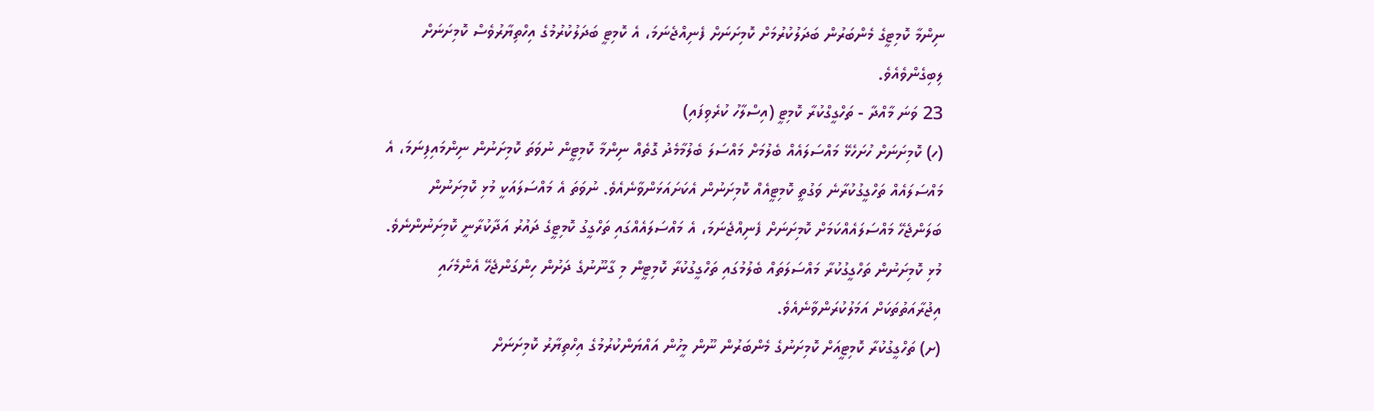ނިންމާ ކޮމިޓީގެ މެންބަރުން ބަދަލުކުރުމަށް ކޮމިށަނަށް ފެނިއްޖެނަމަ، އެ ކޮމިޓީ ބަދަލުކުރުމުގެ އިހްތިޔާރުވެސް ކޮމިށަނަށް ލިބިގެންވެއެވެ.
23 ވަނަ މާއްދާ - ތަހްގީގްކުރާ ކޮމިޓީ (އިސްލާހު ކުރެވިފައި)
(ހ) ކޮމިށަނަށް ހުށަހެޅޭ މައްސަލައެއް ބެލުމަށް މައްސަލަ ބެލުމާމެދު ގޮތެއް ނިންމާ ކޮމިޓީން ނުވަތަ ކޮމިށަނުން ނިންމައިފިނަމަ، އެ މައްސަލައެއް ތަހްގީގުކުރާނެ ވަގުތީ ކޮމިޓީއެއް ކޮމިށަނުން އެކަށައަޅަންވާނެއެވެ. ނުވަތަ އެ މައްސަލައަކީ މުޅި ކޮމިށަނުން ބަލަންޖެހޭ މައްސަލައެއްކަމަށް ކޮމިށަނަށް ފެނިއްޖެނަމަ، އެ މައްސަލައެއްގައި ތަހްގީގު ކޮމިޓީގެ ދައުރު އަދާކުރާނީ ކޮމިށަނުންނެވެ. މުޅި ކޮމިށަނުން ތަހްގީގުކުރާ މައްސަލަތައް ބެލުމުގައި ތަހްގީގުކުރާ ކޮމިޓީން މި ގާނޫނުގެ ދަށުން ހިންގަންޖެހޭ އެންމެހައި އިޖުރާއަތުތަކަށް އަމަލުކުރަންވާނެއެވެ.
(ށ) ތަހްގީގުކުރާ ކޮމިޓީއަށް ކޮމިށަނުގެ މެންބަރުން ނޫން މީހުން އައްޔަންކުރުމުގެ އިހްތިޔާރު ކޮމިށަނަށް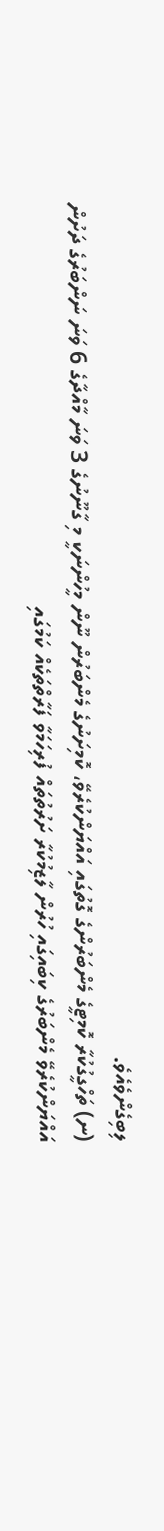ލިބިގެންވެއެވެ.
(ނ) ތަހްގީގުކުރާ ކޮމިޓީގެ މެންބަރުންގެ ގޮތުގައި އައްޔަންކުރެވޭ، ކޮމިށަނުގެ މެންބަރުން ނޫން މީހުންނަކީ މި ގާނޫނުގެ 3 ވަނަ މާއްދާގެ 6 ވަނަ ނަންބަރުގެ ދަށުން އައްޔަންކުރެވޭ މެންބަރުގެ ކިބައިގައި ހުރުން ލާޒިމުކުރާ ށަރުތުތައް ފުރިހަމަވާ ފަރާތްތަކެއް ކަމުގައި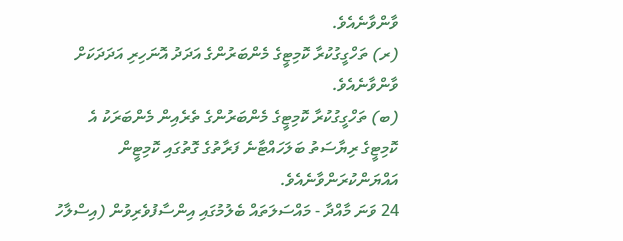ވާންވާނެއެވެ.
(ރ) ތަހްގީގުކުރާ ކޮމިޓީގެ މެންބަރުންގެ އަދަދު އޮނަހިރި އަދަދަކަށް ވާންވާނެއެވެ.
(ބ) ތަހްގީގުކުރާ ކޮމިޓީގެ މެންބަރުންގެ ތެރެއިން މެންބަރަކު އެ ކޮމިޓީގެ ރިޔާސަތު ބަލަހައްޓާނެ ފަރާތުގެ ގޮތުގައި ކޮމިޓީން އައްޔަންކުރަންވާނެއެވެ.
24 ވަނަ މާއްދާ - މައްސަލަތައް ބެލުމުގައި އިންސާފުވެރިވުން (އިސްލާހު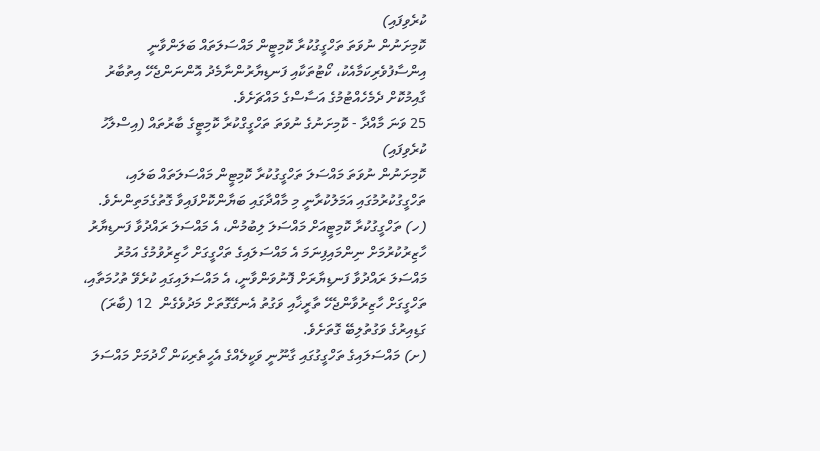ކުރެވިފައި)
ކޮމިށަނުން ނުވަތަ ތަހްގީގުކުރާ ކޮމިޓީން މައްސަލަތައް ބަލަންވާނީ އިންސާފުވެރިކަމާއެކު، ކޯޓުތަކާއި ފަނޑިޔާރުންނާމެދު އޮންނަންޖެހޭ އިތުބާރު ގާއިމުކޮށް ދެމެހެއްޓުމުގެ އަސާސްގެ މައްޗަށެވެ.
25 ވަނަ މާއްދާ - ކޮމިށަނުގެ ނުވަތަ ތަހްގީގްކުރާ ކޮމިޓީގެ ބާރުތައް (އިސްލާހު ކުރެވިފައި)
ކޮމިށަނުން ނުވަތަ މައްސަލަ ތަހްގީގުކުރާ ކޮމިޓީން މައްސަލަތައް ބަލައި، ތަހްގީގުކުރުމުގައި އަމަލުކުރާނީ މި މާއްދާގައި ބަޔާންކޮށްފައިވާ ގޮތުގެމަތިންނެވެ.
(ހ) ތަހްގީގުކުރާ ކޮމިޓީއަށް މައްސަލަ ލިބުމުން، އެ މައްސަލަ ރައްދުވާ ފަނޑިޔާރު ހާޒިރުކުރުމަށް ނިންމައިފިނަމަ އެ މައްސަލައިގެ ތަހްގީގަށް ހާޒިރުވުމުގެ އަމުރު މައްސަލަ ރައްދުވާ ފަނޑިޔާރަށް ފޮނުވަންވާނީ، އެ މައްސަލައިގައި ކުރެވޭ ތުހުމަތާއި، ތަހްގީގަށް ހާޒިރުވާންޖެހޭ ތާރީޚާއި ވަގުތު އެނގޭގޮތަށް މަދުވެގެން  12 (ބާރަ) ގަޑިއިރުގެ ވަގުތުލިބޭ ގޮތަށެވެ.
(ށ) މައްސަލައިގެ ތަހްގީގުގައި ގާނޫނީ ވަކީލެއްގެ އެހީތެރިކަން ހޯދުމަށް މައްސަލަ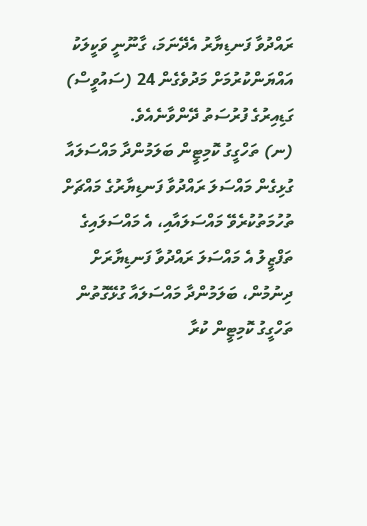ރައްދުވާ ފަނޑިޔާރު އެދޭނަމަ، ގާނޫނީ ވަކީލަކު އައްޔަންކުރުމަށް މަދުވެގެން 24 (ސައުވީސް) ގަޑިއިރުގެ ފުރުސަތު ދޭންވާނެއެވެ.
(ނ) ތަހްގީގު ކޮމިޓީން ބަލަމުންދާ މައްސަލައާ ގުޅިގެން މައްސަލަ ރައްދުވާ ފަނޑިޔާރުގެ މައްޗަށް ތުހުމަތުކުރެވޭ މައްސަލައާއި، އެ މައްސަލައިގެ ތަފްޒީލު އެ މައްސަލަ ރައްދުވާ ފަނޑިޔާރަށް ދިނުމުން، ބަލަމުންދާ މައްސަލައާ ގުޅޭގޮތުން ތަހްގީގު ކޮމިޓީން ކުރާ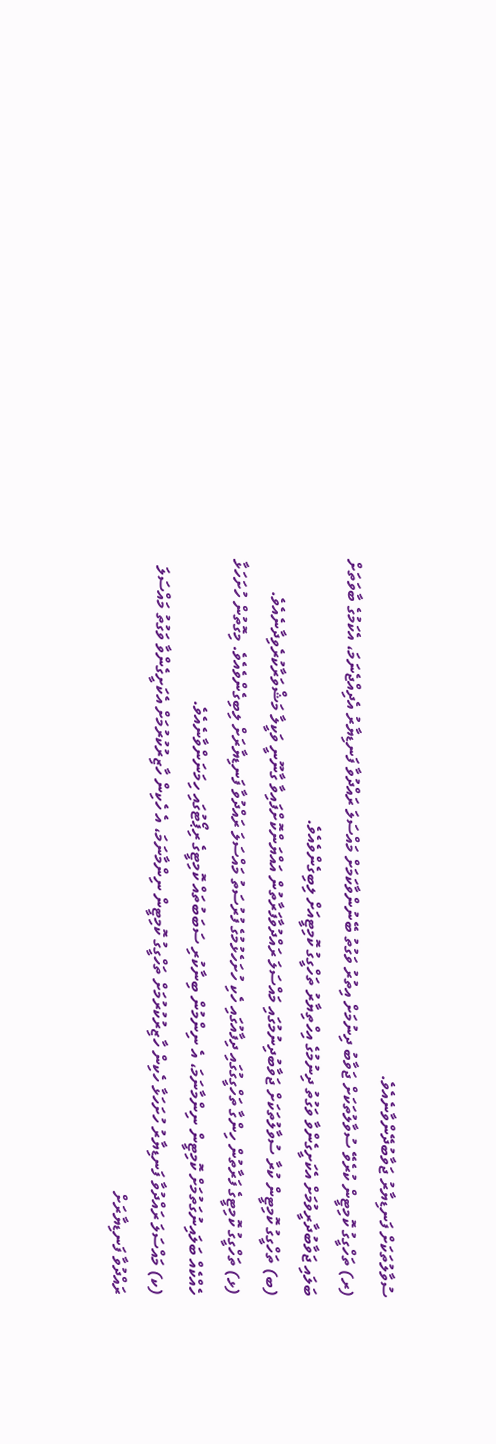ސުވާލުތަކަށް ފަނޑިޔާރު ޖަވާބުދޭންވާނެއެވެ.
(ރ) ތަހްގީގު ކޮމިޓީން ކުރެވޭ ސުވާލުތަކަށް ޖަވާބު ދިނުމަށް އިތުރު ވަގުތު ބޭނުންވާކަމަށް މައްސަލަ ރައްދުވާ ފަނޑިޔާރު އެދިއްޖެނަމަ، އެކަމުގެ ބާވަތަށް ބަލައި ޖަވާބުދާރީވުމަށް އެކަށީގެންވާ ވަގުތު ދިނުމުގެ އިހްތިޔާރު ތަހްގީގު ކޮމިޓީއަށް ލިބިގެންވެއެވެ.
(ބ) ތަހްގީގު ކޮމިޓީން ކުރާ ސުވާލުތަކަށް ޖަވާބުދިނުމުގައި މައްސަލަ ރައްދުވާފަރާތުން އައްޔަންކޮށްފައިވާ ގާނޫނީ ވަކީލާ މަޝްވަރާކުރެވިދާނެއެވެ.
(ޅ) ތަހްގީގު ކޮމިޓީގެ ފަރާތުން ހިންގާ ތަހްގީގުގައި ދިފާއުގައި ހެކި ހުށަހެޅުމުގެ ފުރުސަތު މައްސަލަ ރައްދުވާ ފަނޑިޔާރަށް ލިބިގެންވެއެވެ. މިގޮތުން ހުށަހަޅާ ހެއްކެއް ބަލައިނުގަތުމަށް ކޮމިޓީން ނިންމާނަމަ، އެ ނިންމުން ބިނާކުރި ސަބަބުތައް ކޮމިޓީގެ ރިޕޯޓުގައި ހިމަނަންވާނެއެވެ.
(ކ) މައްސަލަ ރައްދުވާ ފަނޑިޔާރު ހުށަހަޅާ ހެކިން ހާޒިރުކުރުމަށް ތަހްގީގު ކޮމިޓީން ނިންމާނަމަ، އެ ހެކިން ހާޒިރުކުރުމަށް އެކަށީގެންވާ ވަގުތު މައްސަލަ ރައްދުވާ ފަނޑިޔާރަށް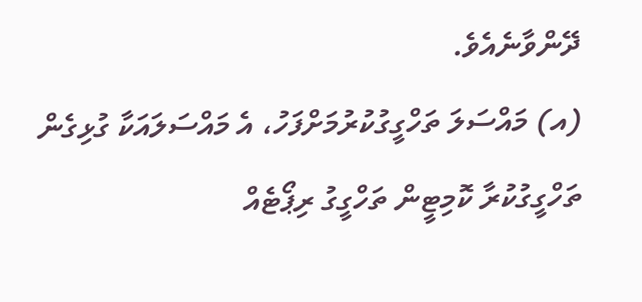ދޭންވާނެއެވެ.
(އ) މައްސަލަ ތަހްގީގުކުރުމަށްފަހު، އެ މައްސަލައަކާ ގުޅިގެން ތަހްގީގުކުރާ ކޮމިޓީން ތަހްގީގު ރިޕޯޓެއް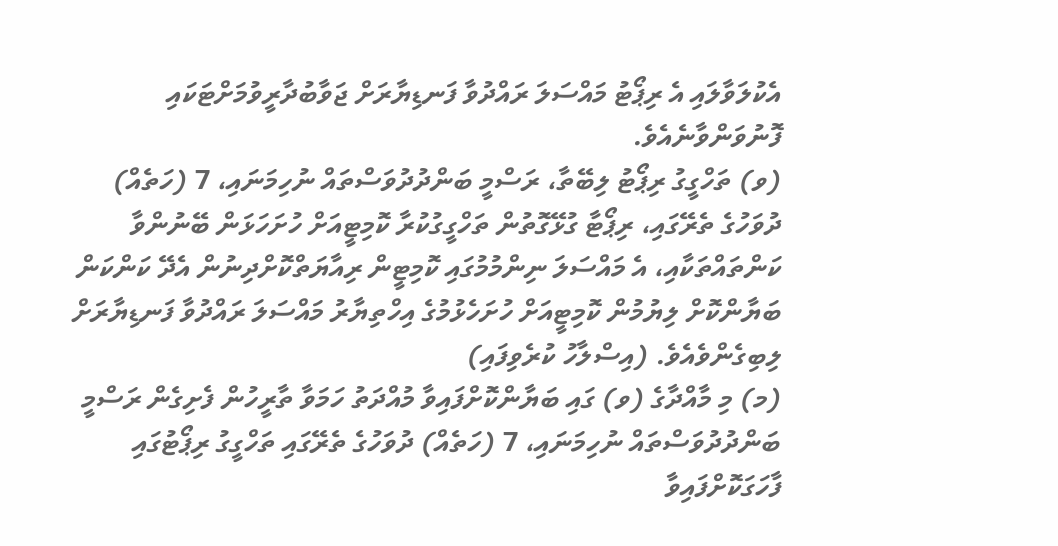އެކުލަވާލައި އެ ރިޕޯޓު މައްސަލަ ރައްދުވާ ފަނޑިޔާރަށް ޖަވާބުދާރީވުމަށްޓަކައި ފޮނުވަންވާނެއެވެ.
(ވ) ތަހްގީގު ރިޕޯޓު ލިބޭތާ، ރަސްމީ ބަންދުދުވަސްތައް ނުހިމަނައި، 7 (ހަތެއް) ދުވަހުގެ ތެރޭގައި، ރިޕޯޓާ ގުޅޭގޮތުން ތަހްގީގުކުރާ ކޮމިޓީއަށް ހުށަހަޅަން ބޭނުންވާ ކަންތައްތަކާއި، އެ މައްސަލަ ނިންމުމުގައި ކޮމިޓީން ރިއާޔަތްކޮށްދިނުން އެދޭ ކަންކަން ބަޔާންކޮށް ލިޔުމުން ކޮމިޓީއަށް ހުށަހެޅުމުގެ އިހްތިޔާރު މައްސަލަ ރައްދުވާ ފަނޑިޔާރަށް ލިބިގެންވެއެވެ. (އިސްލާހު ކުރެވިފައި)
(މ) މި މާއްދާގެ (ވ) ގައި ބަޔާންކޮށްފައިވާ މުއްދަތު ހަމަވާ ތާރީހުން ފެށިގެން ރަސްމީ ބަންދުދުވަސްތައް ނުހިމަނައި، 7 (ހަތެއް) ދުވަހުގެ ތެރޭގައި ތަހްގީގު ރިޕޯޓުގައި ފާހަގަކޮށްފައިވާ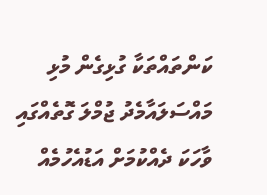ކަންތައްތަކާ ގުޅިގެން މުޅި މައްސަލައާމެދު ޖުމްލަ ގޮތެއްގައި ވާހަކަ ދެއްކުމަށް އަޑުއެހުމެއް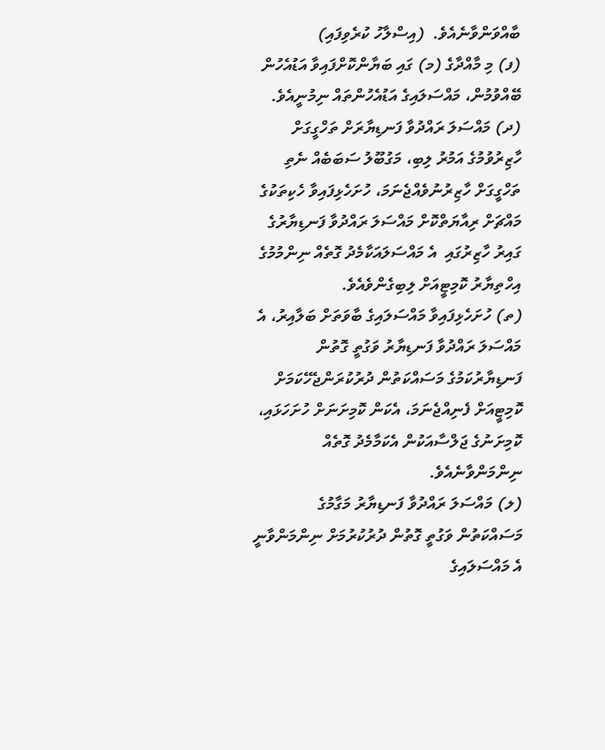ބާއްވަންވާނެއެވެ.  (އިސްލާހު ކުރެވިފައި)
(ފ) މި މާއްދާގެ (މ) ގައި ބަޔާންކޮށްފައިވާ އަޑުއެހުން ބޭއްވުމުން، މައްސަލައިގެ އަޑުއެހުންތައް ނިމުނީއެވެ.
(ދ) މައްސަލަ ރައްދުވާ ފަނޑިޔާރަށް ތަހްގީގަށް ހާޒިރުވުމުގެ އަމުރު ލިބި، މަގުބޫލު ސަބަބެއް ނެތި ތަހްގީގަށް ހާޒިރުނުވެއްޖެނަމަ، ހުށަހެޅިފައިވާ ހެކިތަކުގެ މައްޗަށް ރިއާޔަތްކޮށް މައްސަލަ ރައްދުވާ ފަނޑިޔާރުގެ ގައިރު ހާޒިރުގައި  އެ މައްސަލައަކާމެދު ގޮތެއް ނިންމުމުގެ އިހްތިޔާރު ކޮމިޓީއަށް ލިބިގެންވެއެވެ.
(ތ) ހުށަހެޅިފައިވާ މައްސަލައިގެ ބާވަތަށް ބަލާއިރު، އެ މައްސަލަ ރައްދުވާ ފަނޑިޔާރު ވަގުތީ ގޮތުން ފަނޑިޔާރުކަމުގެ މަސައްކަތުން ދުރުކުރަންޖެހޭކަމަށް ކޮމިޓީއަށް ފެނިއްޖެނަމަ، އެކަން ކޮމިށަނަށް ހުށަހަޅައި، ކޮމިށަނުގެ ޖަލްސާއަކުން އެކަމާމެދު ގޮތެއް ނިންމަންވާނެއެވެ.
(ލ) މައްސަލަ ރައްދުވާ ފަނޑިޔާރު މަގާމުގެ މަސައްކަތުން ވަގުތީ ގޮތުން ދުރުކުރުމަށް ނިންމަންވާނީ އެ މައްސަލައިގެ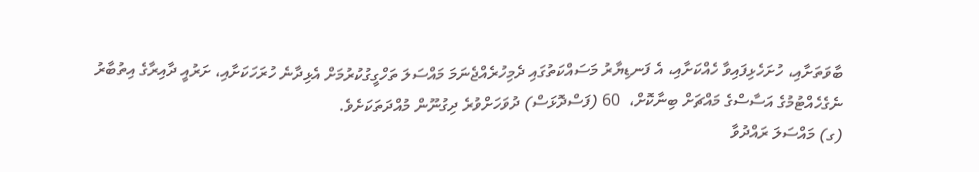ބާވަތަށާއި، ހުށަހެޅިފައިވާ ހެއްކަށާއި، އެ ފަނޑިޔާރު މަސައްކަތުގައި ދެމިހުރެއްޖެނަމަ މައްސަލަ ތަހްގީގުކުރުމަށް އެޅިދާނެ ހުރަހަކަށާއި، ށަރުއީ ދާއިރާގެ އިތުބާރު ނެގެހެއްޓުމުގެ އަސާސްގެ މައްޗަށް ބިނާކޮށް،  60 (ފަސްދޮޅަސް) ދުވަހަށްވުރެ ދިގުނޫން މުއްދަތަކަށެވެ.
(ގ) މައްސަލަ ރައްދުވާ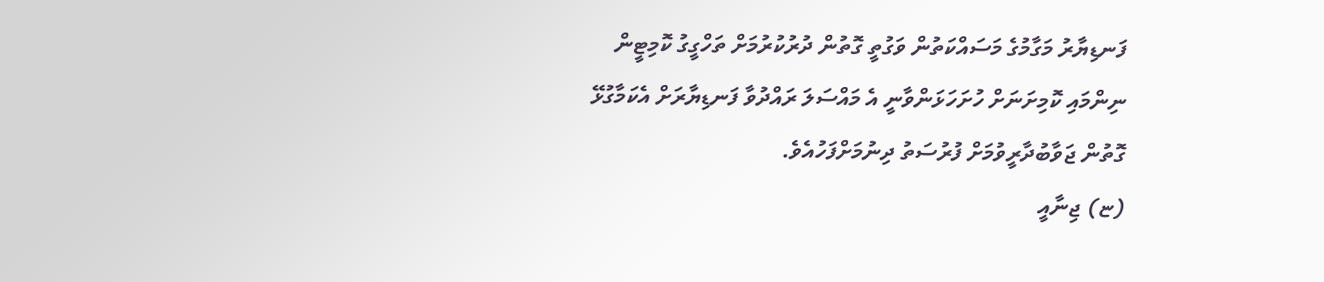ފަނޑިޔާރު މަގާމުގެ މަސައްކަތުން ވަގުތީ ގޮތުން ދުރުކުރުމަށް ތަހްގީގު ކޮމިޓީން ނިންމައި ކޮމިށަނަށް ހުށަހަޅަންވާނީ އެ މައްސަލަ ރައްދުވާ ފަނޑިޔާރަށް އެކަމާގުޅޭ ގޮތުން ޖަވާބުދާރީވުމަށް ފުރުސަތު ދިނުމަށްފަހުއެވެ.
(ޏ) ޖިނާއީ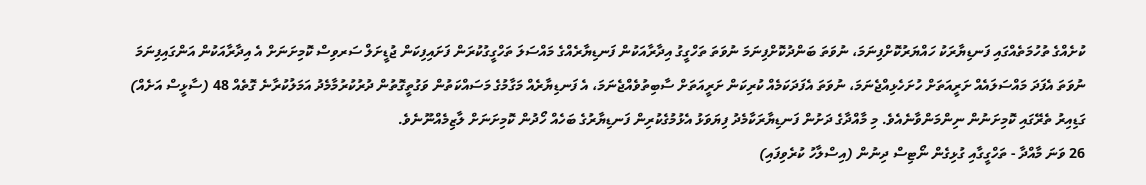ކުށެއްގެ ތުހުމަތެއްގައި ފަނޑިޔާރަކު ހައްޔަރުކޮށްފިނަމަ، ނުވަތަ ބަންދުކޮށްފިނަމަ ނުވަތަ ތަހްގީގު އިދާރާއަކުން ފަނޑިޔާރެއްގެ މައްސަލަ ތަހްގީގުކުރަން ފަށައިފިކަން ޖުޑީށަލް ސަރވިސް ކޮމިށަނަށް އެ އިދާރާއަކުން އަންގައިފިނަމަ ނުވަތަ އެފަދަ މައްސަލައެއް ށަރީއަތަށް ހުށަހެޅިއްޖެނަމަ، ނުވަތަ އެފަދަކަމެއް ކުރިކަން ށަރީއަތަށް ސާބިތުވެއްޖެނަމަ، އެ ފަނޑިޔާރެއް މަގާމުގެ މަސައްކަތުން ވަގުތީގޮތުން ދުރުކުރުމާމެދު އަމަލުކުރާނެ ގޮތެއް 48 (ސާޅީސް އަށެއް) ގަޑިއިރު ތެރޭގައި ކޮމިށަނުން ނިންމަންވާނެއެވެ. މި މާއްދާގެ ދަށުން ފަނޑިޔާރަކާމެދު ފިޔަވަޅު އެޅުމުގެކުރިން ފަނޑިޔާރުގެ ބަހެއް ހޯދުން ކޮމިށަނަށް ލާޒިމެއްނޫނެވެ.
26 ވަނަ މާއްދާ - ތަހްގީގާއި ގުޅިގެން ނޯޓިސް ދިނުން (އިސްލާހު ކުރެވިފައި)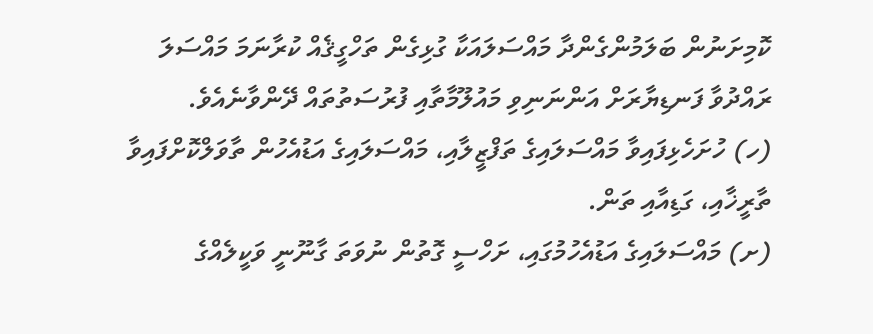ކޮމިށަނުން ބަލަމުންގެންދާ މައްސަލައަކާ ގުޅިގެން ތަހްގީޤެއް ކުރާނަމަ މައްސަލަ ރައްދުވާ ފަނޑިޔާރަށް އަންނަނިވި މައުލޫމާތާއި ފުރުސަތުތައް ދޭންވާނެއެވެ.
(ހ) ހުށަހެޅިފައިވާ މައްސަލައިގެ ތަފްޒީލާއި، މައްސަލައިގެ އަޑުއެހުން ތާވަލްކޮށްފައިވާ ތާރީޚާއި، ގަޑިއާއި ތަން.
(ށ) މައްސަލައިގެ އަޑުއެހުމުގައި، ށަހްސީ ގޮތުން ނުވަތަ ގާނޫނީ ވަކީލެއްގެ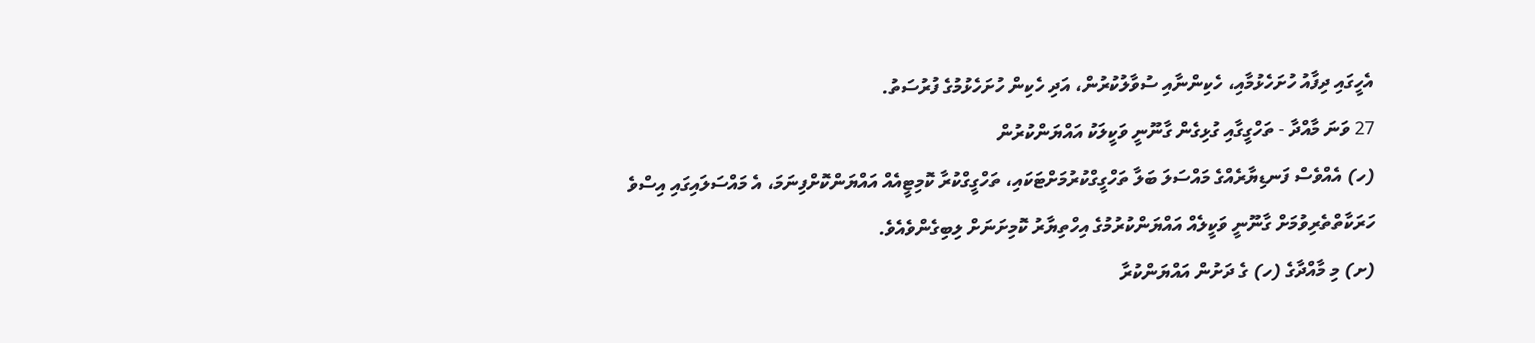އެހީގައި ދިފާއު ހުށަހެޅުމާއި، ހެކިންނާއި ސުވާލުކުރުން، އަދި ހެކިން ހުށަހެޅުމުގެ ފުރުސަތު.
27 ވަނަ މާއްދާ - ތަހްގީގާއި ގުޅިގެން ގާނޫނީ ވަކީލަކު އައްޔަންކުރުން
(ހ) އެއްވެސް ފަނޑިޔާރެއްގެ މައްސަލަ ބަލާ ތަހްގީގްކުރުމަށްޓަކައި، ތަހްގީގްކުރާ ކޮމިޓީއެއް އައްޔަންކޮށްފިނަމަ، އެ މައްސަލައިގައި އިސްވެ ހަރަކާތްތެރިވުމަށް ގާނޫނީ ވަކީލެއް އައްޔަންކުރުމުގެ އިހްތިޔާރު ކޮމިށަނަށް ލިބިގެންވެއެވެ.
(ށ) މި މާއްދާގެ (ހ) ގެ ދަށުން އައްޔަންކުރާ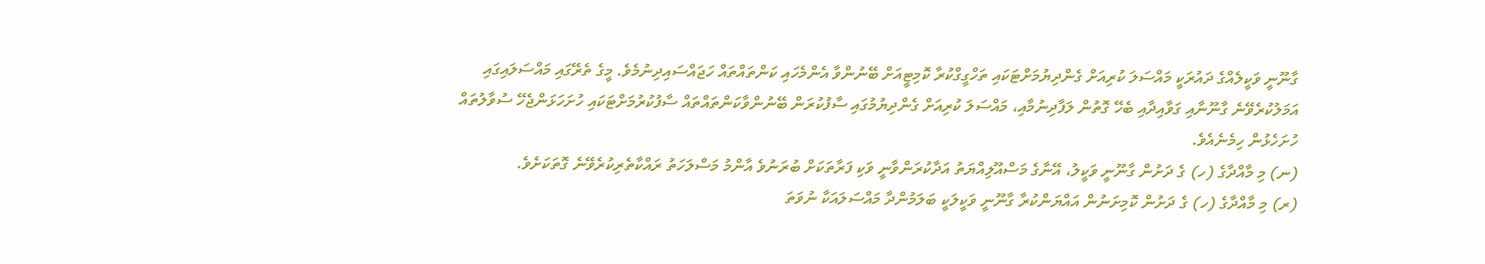ގާނޫނީ ވަކީލެއްގެ ދައުރަކީ މައްސަލަ ކުރިއަށް ގެންދިޔުމަށްޓަކައި ތަހްގީގްކުރާ ކޮމިޓީއަށް ބޭނުންވާ އެންމެހައި ކަންތައްތައް ހަޖައްސައިދިނުމެވެ. މީގެ ތެރޭގައި މައްސަލައިގައި އަމަލުކުރެވޭނެ ގާނޫނާއި ގަވާއިދާއި ބެހޭ ގޮތުން ލަފާދިނުމާއި، މައްސަލަ ކުރިއަށް ގެންދިޔުމުގައި ސާފުކުރަން ބޭނުންވާކަންތައްތައް ސާފުކުރުމަށްޓަކައި ހުށަހަޅަންޖެހޭ ސުވާލުތައް ހުށަހެޅުން ހިމެނެއެވެ.
(ނ) މި މާއްދާގެ (ހ) ގެ ދަށުން ގާނޫނީ ވަކީލު، އޭނާގެ މަސްއޫލިއްޔަތު އަދާކުރަންވާނީ ވަކި ފަރާތަކަށް ބުރަނުވެ އާންމު މަސްލަހަތު ރައްކާތެރިކުރެވޭނެ ގޮތަކަށެވެ.
(ރ) މި މާއްދާގެ (ހ) ގެ ދަށުން ކޮމިށަނުން އައްޔަންކުރާ ގާނޫނީ ވަކީލަކީ ބަލަމުންދާ މައްސަލައަކާ ނުވަތަ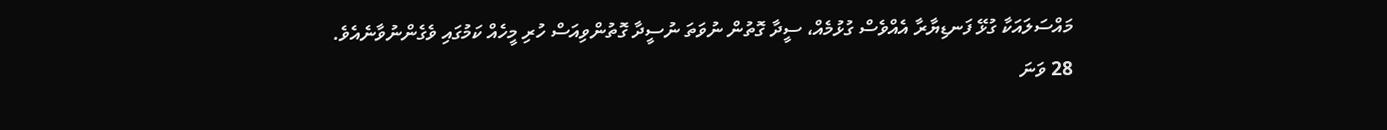މައްސަލައަކާ ގުޅޭ ފަނޑިޔާރާ އެއްވެސް ގުޅުމެއް، ސީދާ ގޮތުން ނުވަތަ ނުސީދާ ގޮތުންވިއަސް ހުރި މީހެއް ކަމުގައި ވެގެންނުވާނެއެވެ.
28 ވަނަ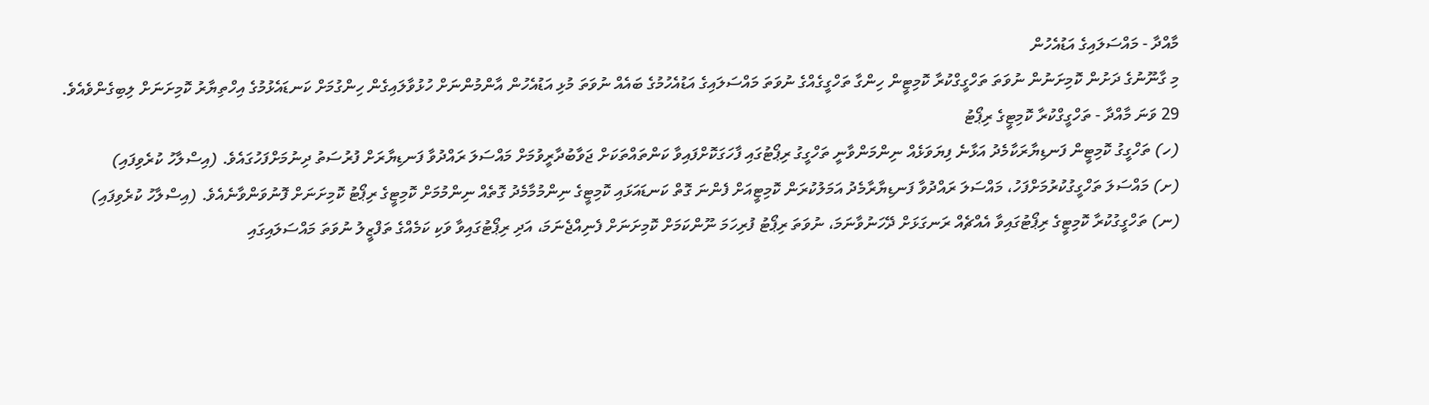މާއްދާ - މައްސަލައިގެ އަޑުއެހުން
މި ގާނޫނުގެ ދަށުން ކޮމިށަނުން ނުވަތަ ތަހްގީގްކުރާ ކޮމިޓީން ހިންގާ ތަހްގީގެއްގެ ނުވަތަ މައްސަލައިގެ އަޑުއެހުމުގެ ބައެއް ނުވަތަ މުޅި އަޑުއެހުން އާންމުންނަށް ހުޅުވާލައިގެން ހިންގުމަށް ކަނޑައެޅުމުގެ އިހްތިޔާރު ކޮމިށަނަށް ލިބިގެންވެއެވެ.
29 ވަނަ މާއްދާ - ތަހްގީގްކުރާ ކޮމިޓީގެ ރިޕޯޓު
(ހ) ތަހްގީގު ކޮމިޓީން ފަނޑިޔާރަކާމެދު އަޅާނެ ފިޔަވަޅެއް ނިންމަންވާނީ ތަހްގީގު ރިޕޯޓުގައި ފާހަގަކޮށްފައިވާ ކަންތައްތަކަށް ޖަވާބުދާރީވުމަށް މައްސަލަ ރައްދުވާ ފަނޑިޔާރަށް ފުރުސަތު ދިނުމަށްފަހުގައެވެ. (އިސްލާހު ކުރެވިފައި)
(ށ) މައްސަލަ ތަހްގީގުކުރުމަށްފަހު، މައްސަލަ ރައްދުވާ ފަނޑިޔާރާމެދު އަމަލުކުރަން ކޮމިޓީއަށް ފެންނަ ގޮތް ކަނޑައަޅައި ކޮމިޓީގެ ނިންމުމާމެދު ގޮތެއް ނިންމުމަށް ކޮމިޓީގެ ރިޕޯޓު ކޮމިށަނަށް ފޮނުވަންވާނެއެވެ. (އިސްލާހު ކުރެވިފައި)
(ނ) ތަހްގީގުކުރާ ކޮމިޓީގެ ރިޕޯޓުގައިވާ އެއްޗެއް ރަނގަޅަށް ދޭހަނުވާނަމަ، ނުވަތަ ރިޕޯޓު ފުރިހަމަ ނޫންކަމަށް ކޮމިށަނަށް ފެނިއްޖެނަމަ، އަދި ރިޕޯޓުގައިވާ ވަކި ކަމެއްގެ ތަފްޒީލު ނުވަތަ މައްސަލައިގައި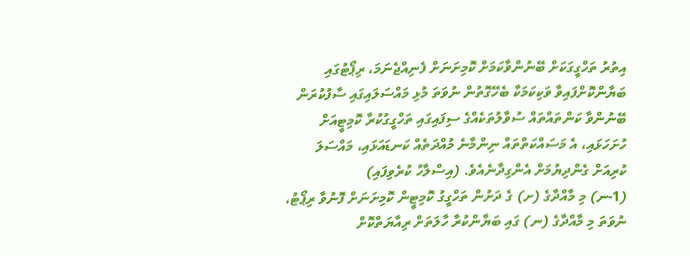އިތުރު ތަހްގީގަކަށް ބޭނުންވާކަމަށް ކޮމިށަނަށް ފެނިއްޖެނަމަ، ރިޕޯޓުގައި ބަޔާންކޮށްފައިވާ ވަކިކަމަކާ ބެހޭގޮތުން ނުވަތަ މުޅި މައްސަލައިގައި ސާފުކުރަން ބޭނުންވާ ކަންތައްތައް ސުވާލުތަކެއްގެ ސިފައިގައި ތަހްގީގުކުރާ ކޮމިޓީއަށް ހުށަހަޅައި، އެ މަސައްކަތްތައް ނިންމާނެ މުއްދަތެއް ކަނޑައަޅައި، މައްސަލަ ކުރިއަށް ގެންދިޔުމަށް އެންގިދާނެއެވެ. (އިސްލާހު ކުރެވިފައި)
(1-ނ) މި މާއްދާގެ (ށ) ގެ ދަށުން ތަހްގީގު ކޮމިޓީން ކޮމިށަނަށް ފޮނުވާ ރިޕޯޓު، ނުވަތަ މި މާއްދާގެ (ނ) ގައި ބަޔާންކުރާ ހާލަތަށް ރިއާޔަތްކޮށް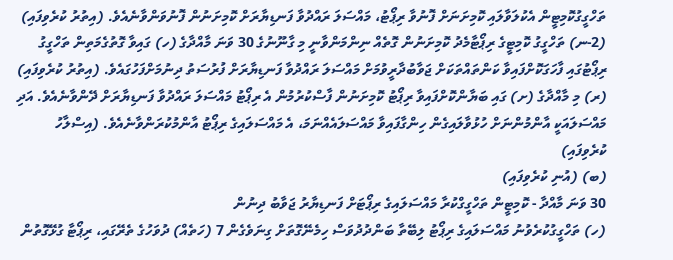ތަހްގީގުކޮމިޓީން އެކުލަވާލައި ކޮމިށަނަށް ފޮނުވާ ރިޕޯޓު، މައްސަލަ ރައްދުވާ ފަނޑިޔާރަށް ކޮމިށަނުން ފޮނުވަންވާނެއެވެ. (އިތުރު ކުރެވިފައި)
(2-ނ) ތަހްގީގު ކޮމިޓީގެ ރިޕޯޓާމެދު ކޮމިށަނުން ގޮތެއް ނިންމަންވާނީ މި ގާނޫނުގެ 30 ވަނަ މާއްދާގެ (ހ) ގައިވާ ގޮތުގެމަތިން ތަހްގީގު ރިޕޯޓުގައި ފާހަގަކޮށްފައިވާ ކަންތައްތަކަށް ޖަވާބުދާރީވުމަށް މައްސަލަ ރައްދުވާ ފަނޑިޔާރަށް ފުރުސަތު ދިނުމަށްފަހުގައެވެ. (އިތުރު ކުރެވިފައި)
(ރ) މި މާއްދާގެ (ށ) ގައި ބަޔާންކޮށްފައިވާ ރިޕޯޓު ކޮމިށަނުން ފާސްކުރުމުން އެ ރިޕޯޓު މައްސަލަ ރައްދުވާ ފަނޑިޔާރަށް ދޭންވާނެއެވެ. އަދި މައްސަލައަކީ އާންމުންނަށް ހުޅުވާލައިގެން ހިންގާފައިވާ މައްސަލައެއްނަމަ، އެ މައްސަލައިގެ ރިޕޯޓު އާންމުކުރަންވާނެއެވެ. (އިސްލާހު ކުރެވިފައި)
(ބ) (އުނި ކުރެވިފައި)
30 ވަނަ މާއްދާ - ކޮމިޓީން ތަހްގީގްކުރާ މައްސަލައިގެ ރިޕޯޓަށް ފަނޑިޔާރު ޖަވާބު ދިނުން
(ހ) ތަހްގީގުކުރެވުނު މައްސަލައިގެ ރިޕޯޓު ލިބޭތާ ބަންދުދުވަސް ހިމެނޭގޮތަށް ގިނަވެގެން 7 (ހަތެއް) ދުވަހުގެ ތެރޭގައި، ރިޕޯޓާ ގުޅޭގޮތުން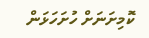ކޮމިށަނަށް ހުށަހަޅަން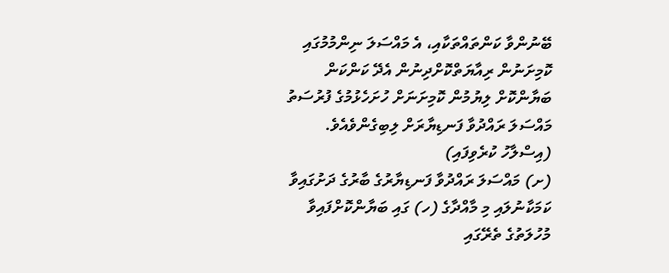ބޭނުންވާ ކަންތައްތަކާއި، އެ މައްސަލަ ނިންމުމުގައި ކޮމިށަނުން ރިއާޔަތްކޮށްދިނުން އެދޭ ކަންކަން ބަޔާންކޮށް ލިޔުމުން ކޮމިށަނަށް ހުށަހެޅުމުގެ ފުރުސަތު މައްސަލަ ރައްދުވާ ފަނޑިޔާރަށް ލިބިގެންވެއެވެ. (އިސްލާހު ކުރެވިފައި)
(ށ) މައްސަލަ ރައްދުވާ ފަނޑިޔާރުގެ ބާރުގެ ދަށުގައިވާ ކަމަކާނުލައި މި މާއްދާގެ (ހ) ގައި ބަޔާންކޮށްފައިވާ މުހުލަތުގެ ތެރޭގައި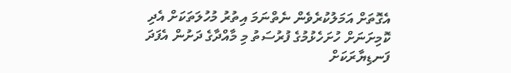އެގޮތަށް އަމަލުކުރެވެން ނެތްނަމަ އިތުރު މުހުލަތަކަށް އެދި ކޮމިށަނަށް ހުށަހެޅުމުގެ ފުރުސަތު މި މާއްދާގެ ދަށުން އެފަދަ ފަނޑިޔާރަކަށް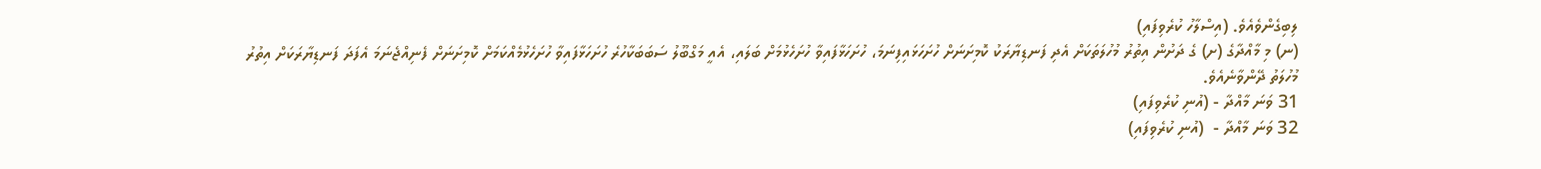ލިބިގެންވެއެވެ. (އިސްލާހު ކުރެވިފައި)
(ނ) މި މާއްދާގެ (ށ) ގެ ދަށުން އިތުރު މުހުލަތަކަށް އެދި ފަނޑިޔާރަކު ކޮމިށަނަށް ހުށަހަޅައިފިނަމަ، ހުށަހަޅާފައިވާ ހުށަހެޅުމަށް ބަލައި، އެއީ މަގްބޫލު ސަބަބަކާހުރެ ހުށަހަޅާފައިވާ ހުށަހެޅުމެއްކަމަށް ކޮމިށަނަށް ފެނިއްޖެނަމަ އެފަދަ ފަނޑިޔާރަކަށް އިތުރު މުހުލަތު ދޭންވާނެއެވެ.
31 ވަނަ މާއްދާ - (އުނި ކުރެވިފައި)
32 ވަނަ މާއްދާ -  (އުނި ކުރެވިފައި)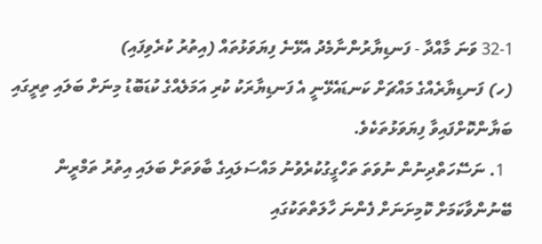32-1 ވަނަ މާއްދާ - ފަނޑިޔާރުންނާމެދު އެޅޭނެ ފިޔަވަޅުތައް (އިތުރު ކުރެވިފައި)
(ހ) ފަނޑިޔާރެއްގެ މައްޗަށް ކަނޑައެޅޭނީ އެ ފަނޑިޔާރަކު ކުރި އަމަލެއްގެ ކުޑަބޮޑު މިނަށް ބަލައި ތިރީގައި ބަޔާންކޮށްފައިވާ ފިޔަވަޅުތަކެވެ.
  1. ނަސޭހަތްދިނުން ނުވަތަ ތަހްގީގުކުރެވުނު މައްސަލައިގެ ބާވަތަށް ބަލައި އިތުރު ތަމްރީން ބޭނުންވާކަމަށް ކޮމިށަނަށް ފެންނަ ހާލަތްތަކުގައި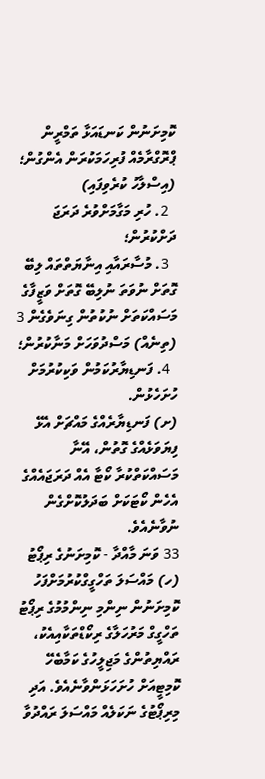ކޮމިށަނުން ކަނޑައަޅާ ތަމްރީން ޕްރޮގްރާމެއް ފުރިހަމަކުރަން އެންގުން؛ (އިސްލާހު ކުރެވިފައި)
  2. ހުރި މަގާމަށްވުރެ ދަރަޖަ ދަށްކުރުން؛
  3. މުސާރައާއި އިނާޔަތްތައް ލިބޭ ގޮތަށް ނުވަތަ ނުލިބޭ ގޮތަށް ވަޒީފާގެ މަސައްކަތަށް ނުކުތުން ގިނަވެގެން 3 (ތިނެއް) މަސްދުވަހަށް މަނާކުރުން؛
  4. ފަނޑިޔާރުކަމުން ވަކިކުރުމަށް ހުށަހެޅުން.
(ށ) ފަނޑިޔާރެއްގެ މައްޗަށް އެޅޭ ފިޔަވަޅެއްގެ ގޮތުން، އޭނާ މަސައްކަތްކުރާ ކޯޓާ އެއް ދަރަޖައެއްގެ އެހެން ކޯޓަކަށް ބަދަލުކޮށްގެން ނުވާނެއެވެ.
33 ވަނަ މާއްދާ - ކޮމިށަނުގެ ރިޕޯޓު
(ހ) މައްސަލަ ތަހްގީގްކުރުމަށްފަހު ކޮމިށަނުން ނިންމި ނިންމުމުގެ ރިޕޯޓު ތަހްގީގް މަރުހަލާގެ ރިކޯޑްތަކާއިއެކު، ރައްޔިތުންގެ މަޖިލީހުގެ ކަމާބެހޭ ކޮމިޓީއަށް ހުށަހަޅަންވާނެއެވެ. އަދި މިރިޕޯޓުގެ ނަކަލެއް މައްސަލަ ރައްދުވާ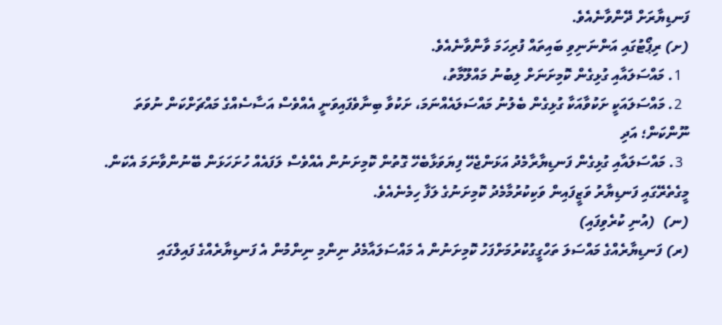ފަނޑިޔާރަށް ދޭންވާނެއެވެ.
(ށ) ރިޕޯޓުގައި އަންނަނިވި ބައިތައް ފުރިހަމަ ވާންވާނެއެވެ.
  1. މައްސަލައާއި ގުޅިގެން ކޮމިށަނަށް ލިބުނު މައްލޫމާތު،
  2. މައްސަލައަކީ ށަކުވާއަކާ ގުޅިގެން ބެލުނު މައްސަލައެއްނަމަ، ށަކުވާ ބިނާވެފައިވަނީ އެއްވެސް އަސާސެއްގެ މައްޗަށްކަން ނުވަތަ ނޫންކަން؛ އަދި
  3. މައްސަލައާއި ގުޅިގެން ފަނޑިޔާރާމެދު އަޅަންޖެހޭ ފިޔަވަޅާބެހޭ ގޮތުން ކޮމިށަނުން އެއްވެސް ލަފައެއް ހުށަހަޅަން ބޭނުންވާނަމަ އެކަން. މީގެތެރޭގައި ފަނޑިޔާރު ވަޒީފައިން ވަކިކުރުމާމެދު ކޮމިށަނުގެ ލަފާ ހިމެނެއެވެ.
(ނ)  (އުނި ކުރެވިފައި)
(ރ) ފަނޑިޔާރެއްގެ މައްސަލަ ތަހްގީގުކުރުމަށްފަހު ކޮމިށަނުން އެ މައްސަލައާމެދު ނިންމި ނިންމުން އެ ފަނޑިޔާރެއްގެ ފައިލްގައި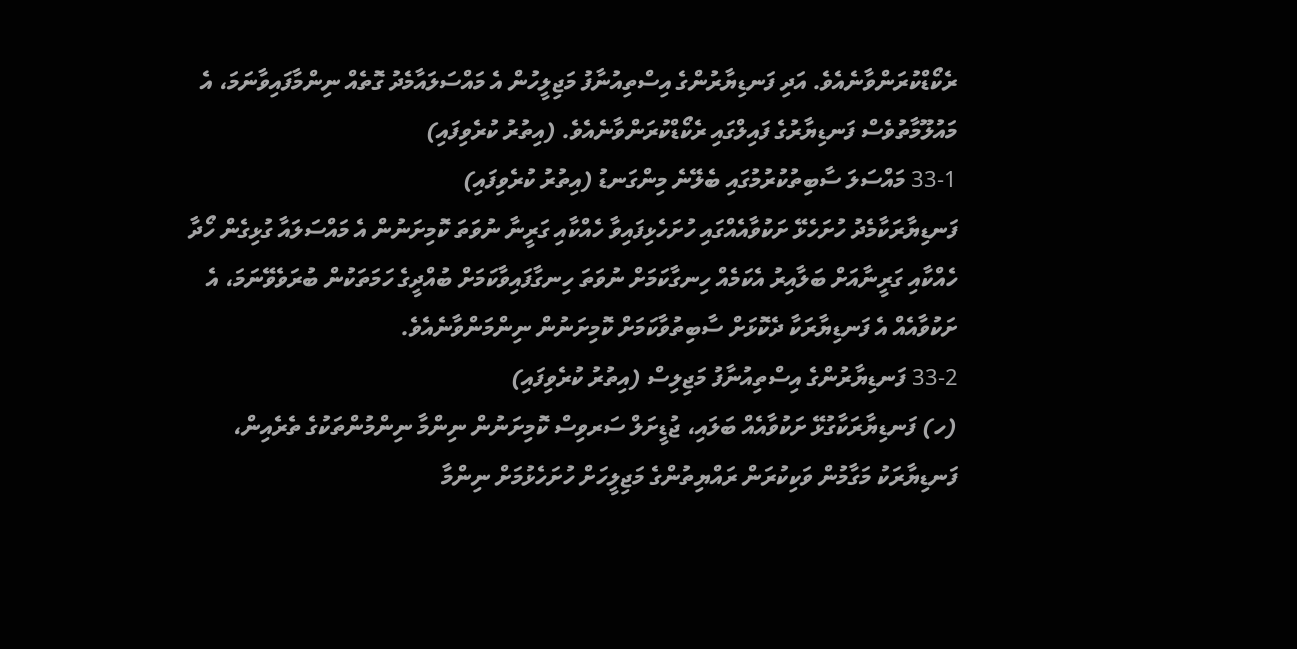ރެކޯޑްކުރަންވާނެއެވެ. އަދި ފަނޑިޔާރުންގެ އިސްތިއުނާފު މަޖިލީހުން އެ މައްސަލައާމެދު ގޮތެއް ނިންމާފައިވާނަމަ، އެ މައުލޫމާތުވެސް ފަނޑިޔާރުގެ ފައިލްގައި ރެކޯޑްކުރަންވާނެއެވެ. (އިތުރު ކުރެވިފައި)
33-1 މައްސަލަ ސާބިތުކުރުމުގައި ބެލޭނެ މިންގަނޑު (އިތުރު ކުރެވިފައި)
ފަނޑިޔާރަކާމެދު ހުށަހެޅޭ ށަކުވާއެއްގައި ހުށަހެޅިފައިވާ ހެއްކާއި ގަރީނާ ނުވަތަ ކޮމިށަނުން އެ މައްސަލައާ ގުޅިގެން ހޯދާ ހެއްކާއި ގަރީނާއަށް ބަލާއިރު އެކަމެއް ހިނގާކަމަށް ނުވަތަ ހިނގާފައިވާކަމަށް ބުއްދީގެ ހަމަތަކުން ބުރަވެވޭނަމަ، އެ ށަކުވާއެއް އެ ފަނޑިޔާރަކާ ދެކޮޅަށް ސާބިތުވާކަމަށް ކޮމިށަނުން ނިންމަންވާނެއެވެ.
33-2 ފަނޑިޔާރުންގެ އިސްތިއުނާފު މަޖިލިސް (އިތުރު ކުރެވިފައި)
(ހ) ފަނޑިޔާރަކާގުޅޭ ށަކުވާއެއް ބަލައި، ޖުޑީށަލް ސަރވިސް ކޮމިށަނުން ނިންމާ ނިންމުންތަކުގެ ތެރެއިން، ފަނޑިޔާރަކު މަގާމުން ވަކިކުރަން ރައްޔިތުންގެ މަޖިލީހަށް ހުށަހެޅުމަށް ނިންމާ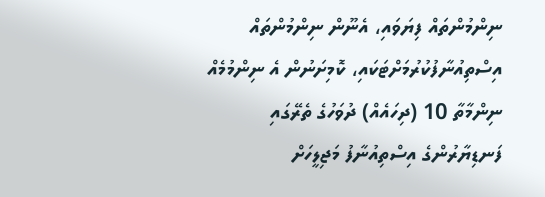ނިންމުންތައް ފިޔަވައި، އެނޫން ނިންމުންތައް އިސްތިއުނާފުކުރުމަށްޓަކައި، ކޮމިށަނުން އެ ނިންމުމެއް ނިންމާތާ 10 (ދިހައެއް) ދުވަހުގެ ތެރޭގައި ފަނޑިޔާރުންގެ އިސްތިއުނާފު މަޖިލީހަށް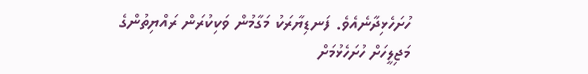ހުށަހެޅިދާނެއެވެ. ފަނޑިޔާރަކު މަގާމުން ވަކިކުރަން ރައްޔިތުންގެ މަޖިލީހަށް ހުށަހެޅުމަށް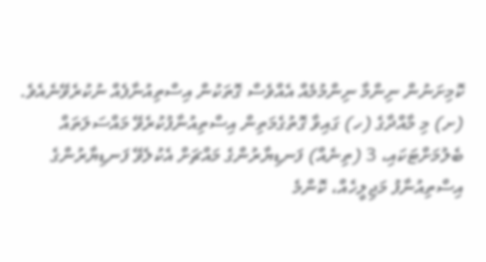ކޮމިށަނުން ނިންމާ ނިންމުމެއް އެއްވެސް ގޮތަކުން އިސްތިއުނާފެއް ނުކުރެވޭނެއެވެ.
(ށ) މި މާއްދާގެ (ހ) ގައިވާ ގޮތުގެމަތިން އިސްތިއުނާފުކުރެވޭ މައްސަލަތައް ބެލުމަށްޓަކައި، 3 (ތިނެއް) ފަނޑިޔާރުންގެ މައްޗަށް އެކުލެވޭ ފަނޑިޔާރުންގެ އިސްތިއުނާފު މަޖިލީހެއް، ކޮންމެ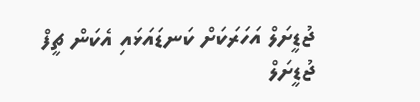ޖުޑީށަލް އަހަރަކަށް ކަނޑައަޅައި އެކަން ޗީފް ޖުޑީށަލް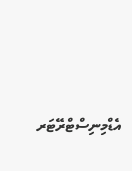އެޑްމިނިސްޓްރޭޓަރ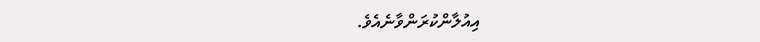އިއުލާންކުރަންވާނެއެވެ.